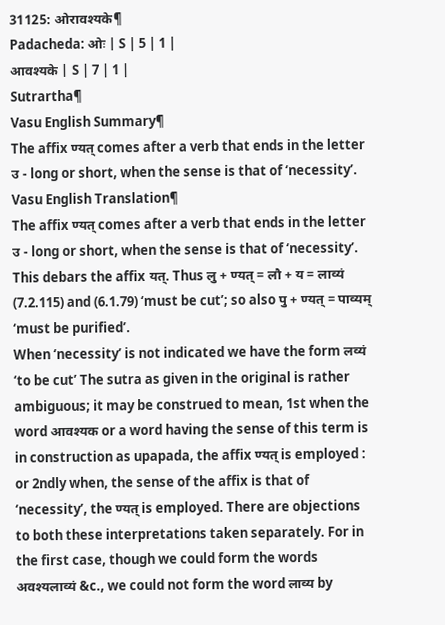31125: ओरावश्यके¶
Padacheda: ओः | S | 5 | 1 |
आवश्यके | S | 7 | 1 |
Sutrartha¶
Vasu English Summary¶
The affix ण्यत् comes after a verb that ends in the letter उ - long or short, when the sense is that of ‘necessity’.
Vasu English Translation¶
The affix ण्यत् comes after a verb that ends in the letter उ - long or short, when the sense is that of ‘necessity’. This debars the affix यत्. Thus लु + ण्यत् = लौ + य = लाव्यं (7.2.115) and (6.1.79) ‘must be cut’; so also पु + ण्यत् = पाव्यम् ‘must be purified’.
When ‘necessity’ is not indicated we have the form लव्यं ‘to be cut’ The sutra as given in the original is rather ambiguous; it may be construed to mean, 1st when the word आवश्यक or a word having the sense of this term is in construction as upapada, the affix ण्यत् is employed : or 2ndly when, the sense of the affix is that of ‘necessity’, the ण्यत् is employed. There are objections to both these interpretations taken separately. For in the first case, though we could form the words अवश्यलाव्यं &c., we could not form the word लाव्य by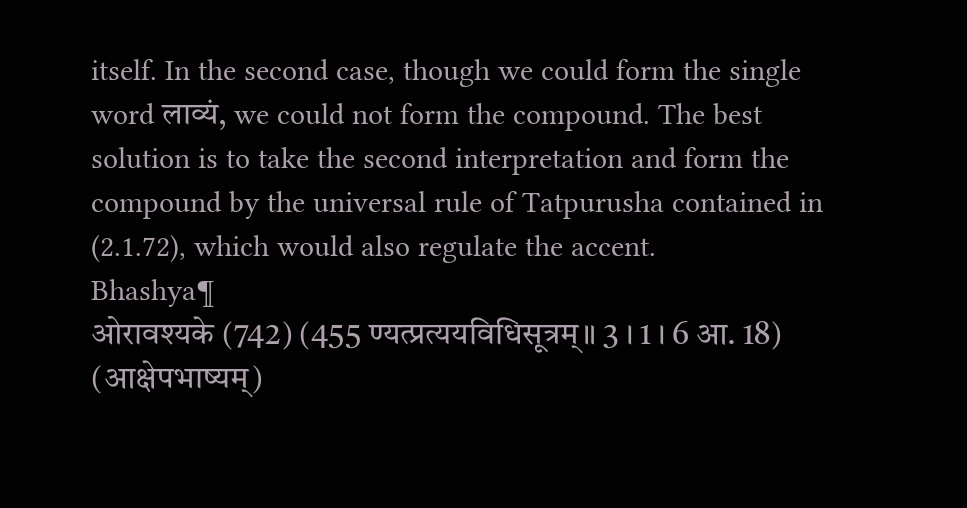itself. In the second case, though we could form the single word लाव्यं, we could not form the compound. The best solution is to take the second interpretation and form the compound by the universal rule of Tatpurusha contained in (2.1.72), which would also regulate the accent.
Bhashya¶
ओरावश्यके (742) (455 ण्यत्प्रत्ययविधिसूत्रम्॥ 3 । 1 । 6 आ. 18) (आक्षेपभाष्यम्)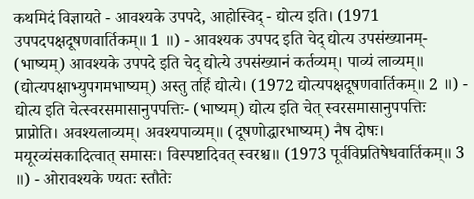कथमिदं विज्ञायते - आवश्यके उपपदे, आहोस्विद् - द्योत्य इति। (1971 उपपदपक्षदूषणवार्तिकम्॥ 1 ॥) - आवश्यक उपपद इति चेद् द्योत्य उपसंख्यानम्- (भाष्यम्) आवश्यके उपपदे इति चेद् द्योत्ये उपसंख्यानं कर्तव्यम्। पाव्यं लाव्यम्॥ (द्योत्यपक्षाभ्युपगमभाष्यम्) अस्तु तर्हि द्योत्ये। (1972 द्योत्यपक्षदूषणवार्तिकम्॥ 2 ॥) - द्योत्य इति चेत्स्वरसमासानुपपत्तिः- (भाष्यम्) द्योत्य इति चेत् स्वरसमासानुपपत्तिः प्राप्नोति। अवश्यलाव्यम्। अवश्यपाव्यम्॥ (दूषणोद्धारभाष्यम्) नैष दोषः। मयूरव्यंसकादित्वात् समासः। विस्पष्टादिवत् स्वरश्च॥ (1973 पूर्वविप्रतिषेधवार्तिकम्॥ 3 ॥) - ओरावश्यके ण्यतः स्तौतेः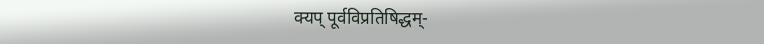क्यप् पूर्वविप्रतिषिद्धम्-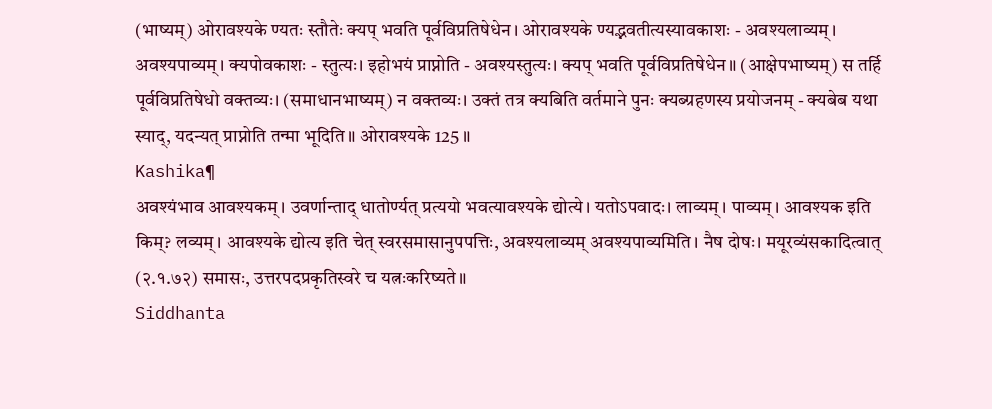(भाष्यम्) ओरावश्यके ण्यतः स्तौतेः क्यप् भवति पूर्वविप्रतिषेधेन। ओरावश्यके ण्यद्भवतीत्यस्यावकाशः - अवश्यलाव्यम्। अवश्यपाव्यम्। क्यपोवकाशः - स्तुत्यः। इहोभयं प्राप्नोति - अवश्यस्तुत्यः। क्यप् भवति पूर्वविप्रतिषेधेन॥ (आक्षेपभाष्यम्) स तर्हि पूर्वविप्रतिषेधो वक्तव्यः। (समाधानभाष्यम्) न वक्तव्यः। उक्तं तत्र क्यबिति वर्तमाने पुनः क्यब्ग्रहणस्य प्रयोजनम् - क्यबेब यथा स्याद्, यदन्यत् प्राप्नोति तन्मा भूदिति॥ ओरावश्यके 125 ॥
Kashika¶
अवश्यंभाव आवश्यकम्। उवर्णान्ताद् धातोर्ण्यत् प्रत्ययो भवत्यावश्यके द्योत्ये। यतोऽपवादः। लाव्यम्। पाव्यम्। आवश्यक इति किम्? लव्यम्। आवश्यके द्योत्य इति चेत् स्वरसमासानुपपत्तिः, अवश्यलाव्यम् अवश्यपाव्यमिति। नैष दोषः। मयूरव्यंसकादित्वात् (२.१.७२) समासः, उत्तरपदप्रकृतिस्वरे च यत्नःकरिष्यते॥
Siddhanta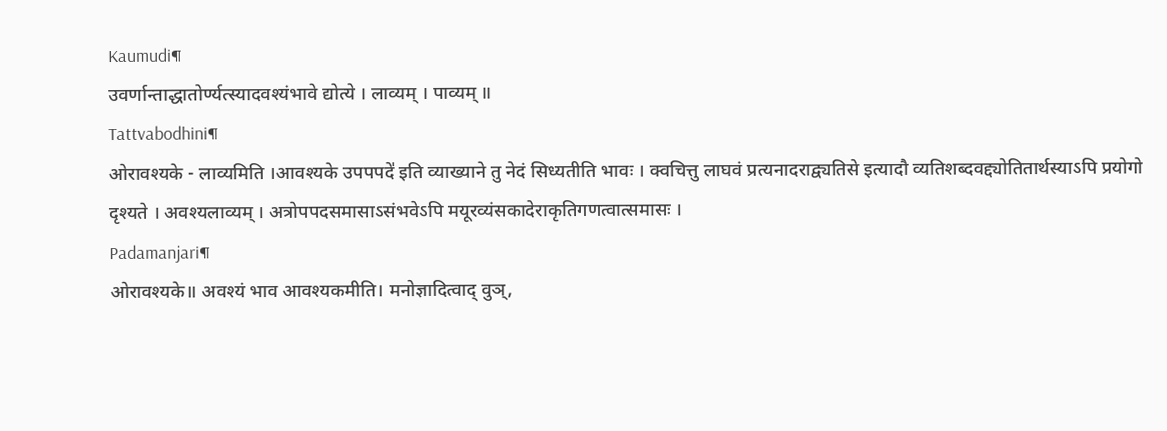Kaumudi¶
उवर्णान्ताद्धातोर्ण्यत्स्यादवश्यंभावे द्योत्ये । लाव्यम् । पाव्यम् ॥
Tattvabodhini¶
ओरावश्यके - लाव्यमिति ।आवश्यके उपपपदे॑ इति व्याख्याने तु नेदं सिध्यतीति भावः । क्वचित्तु लाघवं प्रत्यनादराद्व्यतिसे इत्यादौ व्यतिशब्दवद्द्योतितार्थस्याऽपि प्रयोगो दृश्यते । अवश्यलाव्यम् । अत्रोपपदसमासाऽसंभवेऽपि मयूरव्यंसकादेराकृतिगणत्वात्समासः ।
Padamanjari¶
ओरावश्यके॥ अवश्यं भाव आवश्यकमीति। मनोज्ञादित्वाद् वुञ्,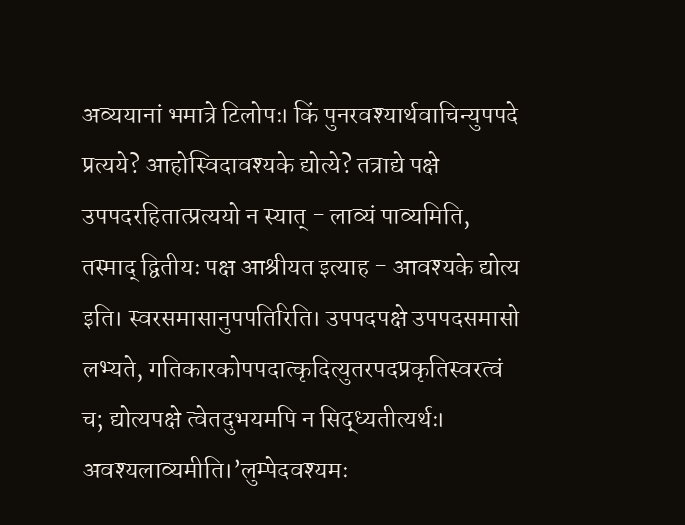अव्ययानां भमात्रे टिलोपः। किं पुनरवश्यार्थवाचिन्युपपदे प्रत्यये? आहोस्विदावश्यके द्योत्ये? तत्राद्ये पक्षे उपपदरहितात्प्रत्ययो न स्यात् - लाव्यं पाव्यमिति, तस्माद् द्वितीयः पक्ष आश्रीयत इत्याह - आवश्यके द्योत्य इति। स्वरसमासानुपपतिरिति। उपपदपक्षे उपपदसमासो लभ्यते, गतिकारकोपपदात्कृदित्युतरपदप्रकृतिस्वरत्वं च; द्योत्यपक्षे त्वेतदुभयमपि न सिद्ध्यतीत्यर्थः। अवश्यलाव्यमीति।’लुम्पेदवश्यमः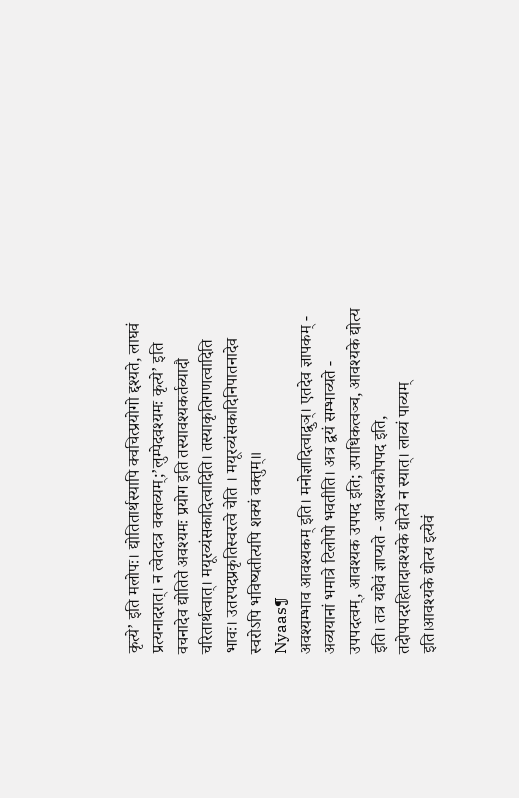कृत्ये’ इति मलोपः। द्योतितार्थस्यापि क्वचित्प्रयोगो द्दश्यते, लाघवं प्रत्यनादरात्। न त्वेतदत्र वक्तव्यम्;’लुम्पेदवश्यमः कृत्ये’ इति वचनादेव द्योतिते अवश्यमः प्रयोग इति तस्यावश्यकर्तव्यादौ चरितार्थत्वात्। मयूरव्यंसकादित्वादिति। तस्याकृतिगणत्वादिति भावः। उतरपदप्रकृतिस्वरत्वे चेति । मयूरव्यंसकादिनिपातनादेव स्वरोऽपि भविष्यतीत्यपि शक्यं वक्तुम्॥
Nyaas¶
अवश्यम्भाव आवश्यकम् इति। मनोज्ञादित्वाद्वुञ्। एतदेव ज्ञापकम् - अव्ययानां भमात्रे टिलोपो भवतीति। अत्र द्वयं सम्भाव्यते - उपपदत्वम्, आवश्यक उपपद इति; उपाधिकत्वञ्च, आवश्यके द्योत्य इति। तत्र यद्येवं ज्ञाप्यते - आवश्यकौपपद इति, तदोपपदरहितादावश्यके द्योत्ये न स्यात्। लाव्यं पाव्यम् इति।आवश्यके द्योत्य इत्येवं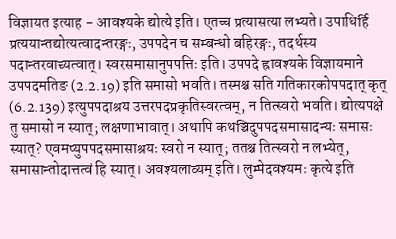विज्ञायत इत्याह - आवश्यके द्योत्ये इति। एतच्च प्रत्यासत्या लभ्यते। उपाधिर्हि प्रत्ययान्तद्योत्यत्वादन्तरङ्गः, उपपदेन च सम्बन्धो बहिरङ्गः, तदर्थस्य पदान्तरवाच्यत्वात्। स्वरसमासानुपपत्तिः इति। उपपदे ह्रावश्यके विज्ञायमाने उपपदमतिङ (2.2.19) इति समासो भवति। तस्मश्च सति गतिकारकोपपदात् कृत् (6.2.139) इत्युपपदाश्रय उत्तरपदप्रकृतिस्वरत्वम्, न तित्स्वरो भवति। द्योत्यपक्षे तु समासो न स्यात्; लक्षणाभावात्। अथापि कथञ्चिदुपपदसमासादन्यः समासः स्यात्? एवमप्युपपदसमासाश्रयः स्वरो न स्यात्; ततश्च तित्स्वरो न लभ्येत्, समासान्तोदात्तत्वं हि स्यात्। अवश्यलाव्यम् इति। लुम्पेदवश्यमः कृत्ये इति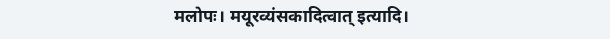मलोपः। मयूरव्यंसकादित्वात् इत्यादि।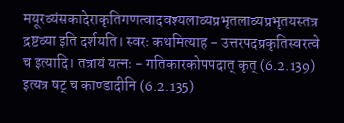मयूरव्यंसकादेराकृतिगणत्वादवश्यलाव्यप्रभृतलाव्यप्रभृतयस्तत्र द्रष्टव्या इति दर्शयति। स्वरः कथमित्याह - उत्तरपदप्रकृतिस्वरत्वे च इत्यादि। तत्रायं यत्नः - गतिकारकोपपदात् कृत् (6.2.139) इत्यत्र षट् च काण्डादीनि (6.2.135)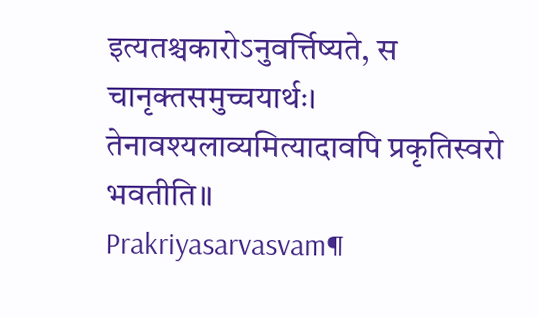इत्यतश्चकारोऽनुवर्त्तिष्यते, स चानृक्तसमुच्चयार्थः। तेनावश्यलाव्यमित्यादावपि प्रकृतिस्वरो भवतीति॥
Prakriyasarvasvam¶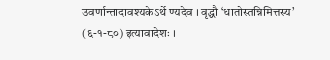उवर्णान्तादावश्यकेऽर्थे ण्यदेव । वृद्धौ ‘धातोस्तन्निमित्तस्य’ (६-१-८०) इत्यावादेशः ।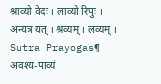श्राव्यो वेदः । लाव्यो रिपुः । अन्यत्र यत् । श्रव्यम् । लव्यम् ।
Sutra Prayogas¶
अवश्य-पाव्यं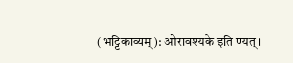(भट्टिकाव्यम्): ओरावश्यके इति ण्यत्।